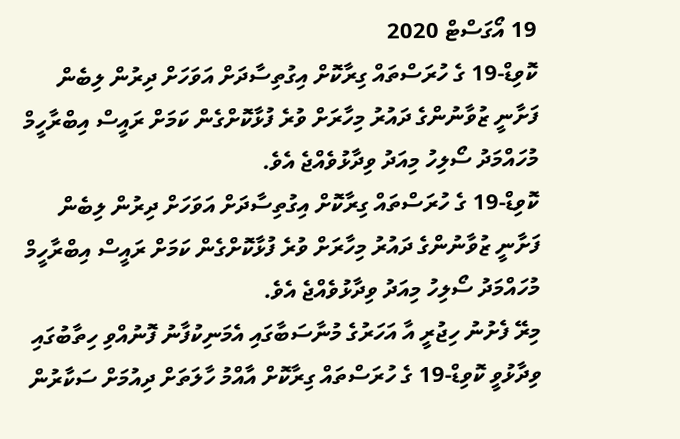19 އޯގަސްޓް 2020
ކޮވިޑް-19 ގެ ހުރަސްތައް ގިރާކޮށް އިގުތިސާދަށް އަވަހަށް ދިރުން ލިބެން ފަށާނީ ޒުވާނުންގެ ދައުރު މިހާރަށް ވުރެ ފުޅާކޮށްގެން ކަމަށް ރައީސް އިބްރާހީމް މުހައްމަދު ސޯލިހު މިއަދު ވިދާޅުވެއްޖެ އެވެ.
ކޮވިޑް-19 ގެ ހުރަސްތައް ގިރާކޮށް އިގުތިސާދަށް އަވަހަށް ދިރުން ލިބެން ފަށާނީ ޒުވާނުންގެ ދައުރު މިހާރަށް ވުރެ ފުޅާކޮށްގެން ކަމަށް ރައީސް އިބްރާހީމް މުހައްމަދު ސޯލިހު މިއަދު ވިދާޅުވެއްޖެ އެވެ.
މިރޭ ފެށުނު ހިޖުރީ އާ އަހަރުގެ މުނާސަބާގައި އެމަނިކުފާނު ފޮނުއްވި ހިތާބުގައި ވިދާޅުވީ ކޮވިޑް-19 ގެ ހުރަސްތައް ގިރާކޮށް އާއްމު ހާލަތަށް ދިއުމަށް ސަކާރުން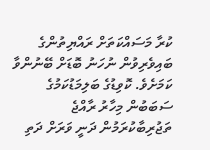ކުރާ މަސައްކަތަށް ރައްޔިތުންގެ ބައިވެރިވުން ނުހަނު ބޮޑަށް ބޭނުންވާ ކަމަށެވެ. ކޮވިޑުގެ ބަލިމަޑުކަމުގެ ސަބަބުން މިހާރު ރާއްޖެ ތަޖުރިބާކުރަމުން ދަނީ ވަރަށް ދަތި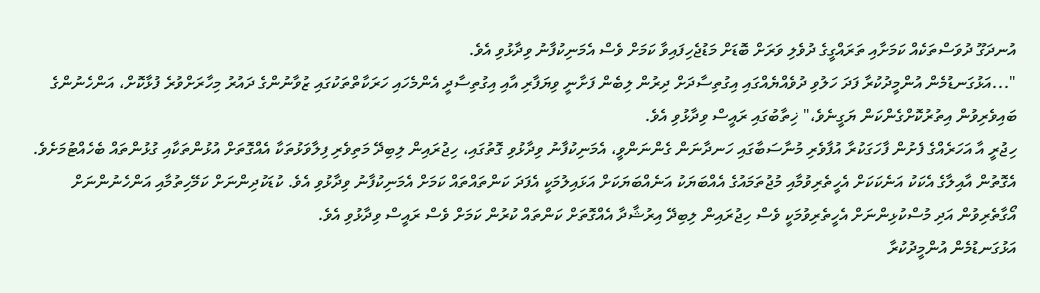އުނދަގޫ ދުވަސްތަކެއް ކަމަށާއި ތަރައްގީގެ ދުވެލި ވަރަށް ބޮޑަށް މަޑުޖެހިފައިވާ ކަމަށް ވެސް އެމަނިކުފާނު ވިދާޅުވި އެވެ.
"...އަޅުގަނޑުމެން އުންމީދުކުރާ ފަދަ ހަލުވި ދުވެއްޔެއްގައި އިގުތިސާދަށް ދިރުން ލިބެން ފަށާނީ ވިޔަފާރި އާއި އިގުތިސާދީ އެންމެހައި ހަރަކާތްތަކުގައި ޒުވާނުންގެ ދައުރު މިހާރަށްވުރެ ފުޅާކޮށް، އަންހެނުންގެ ބައިވެރިވުން އިތުރުކޮށްގެންކަން ޔަގީނެވެ،" ޚިތާބުގައި ރައީސް ވިދާޅުވި އެވެ.
ހިޖުރީ އާ އަހަރެއްގެ ފެށުން ފާހަގަކުރާ އުފާވެރި މުނާސަބާގައި ހަނދާނަން ގެންނަންވީ، އެމަނިކުފާނު ވިދާޅުވި ގޮތުގައި، ހިޖުރައިން ލިބިދޭ މަތިވެރި ފިލާވަޅުތަކާ އެއްގޮތަށް އުޅުންތަކާއި ގުޅުންތައް ބެހެއްޓުމަށެވެ. އެގޮތުން އާއިލާގެ އެކަކު އަނެކަކަށް އެހީތެރިވުމާއި މުޖުތަމައުގެ އެއްބަޔަކު އަނެއްބަޔަކަށް އަޅައިލުމަކީ އެފަދަ ކަންތައްތައް ކަމަށް އެމަނިކުފާނު ވިދާޅުވި އެވެ. ކުޑަކުދިންނަށް ކަމޭހިތުމާއި އަންހެނުންނަށް އޯގާތެރިވުން އަދި މުސްކުޅިންނަށް އެހީތެރިވުމަކީ ވެސް ހިޖުރައިން ލިބިދޭ އިރުޝާދާ އެއްގޮތަށް ކަންތައް ކުރުން ކަމަށް ވެސް ރައީސް ވިދާޅުވި އެވެ.
އަޅުގަނޑުމެން އުންމީދުކުރާ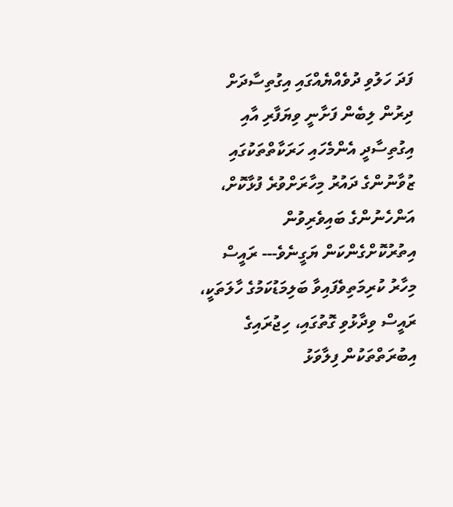ފަދަ ހަލުވި ދުވެއްޔެއްގައި އިގުތިސާދަށް ދިރުން ލިބެން ފަށާނީ ވިޔަފާރި އާއި އިގުތިސާދީ އެންމެހައި ހަރަކާތްތަކުގައި ޒުވާނުންގެ ދައުރު މިހާރަށްވުރެ ފުޅާކޮށް، އަންހެނުންގެ ބައިވެރިވުން އިތުރުކޮށްގެންކަން ޔަގީނެވެ--- ރައީސް
މިހާރު ކުރިމަތިވެފައިވާ ބަލިމަޑުކަމުގެ ހާލަތަކީ، ރައީސް ވިދާޅުވި ގޮތުގައި، ހިޖުރައިގެ އިބުރަތްތަކުން ފިލާވަޅު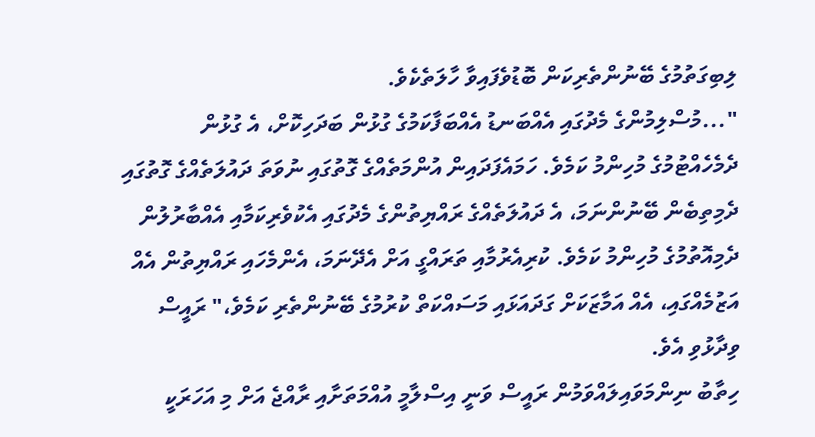ލިބިގަތުމުގެ ބޭނުންތެރިކަން ބޮޑުވެފައިވާ ހާލަތެކެވެ.
"...މުސްލިމުންގެ މެދުގައި އެއްބަނޑު އެއްބަފާކަމުގެ ގުޅުން ބަދަހިކޮށް، އެ ގުޅުން ދެމެހެއްޓުމުގެ މުހިންމު ކަމެވެ. ހަމައެފަދައިން އުންމަތެއްގެ ގޮތުގައި ނުވަތަ ދައުލަތެއްގެ ގޮތުގައި ދެމިތިބެން ބޭނުންނަމަ، އެ ދައުލަތެއްގެ ރައްޔިތުންގެ މެދުގައި އެކުވެރިކަމާއި އެއްބާރުލުން ދެމިއޮތުމުގެ މުހިންމު ކަމެވެ. ކުރިއެރުމާއި ތަރައްގީ އަށް އެދޭނަމަ، އެންމެހައި ރައްޔިތުން އެއް އަޒުމެއްގައި، އެއް އަމާޒަކަށް ގަދައަޅައި މަސައްކަތް ކުރުމުގެ ބޭނުންތެރި ކަމެވެ،" ރައީސް ވިދާޅުވި އެވެ.
ހިތާބު ނިންމަވައިލައްވަމުން ރައީސް ވަނީ އިސްލާމީ އުއްމަތަށާއި ރާއްޖެ އަށް މި އަހަރަކީ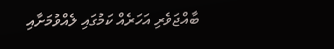ބާއްޖަވެރި އަހަރެއް ކަމުގައި ލެއްވުމަށާއި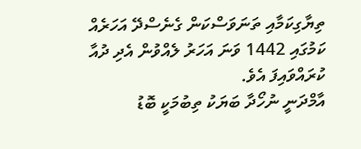ތިޔާގިކަމާއި ތަނަވަސްކަން ގެނެސްދޭ އަހަރެއް ކަމުގައި 1442 ވަނަ އަހަރު ލެއްވުން އެދި ދުއާ ކުރައްވައިފަ އެވެ.
އާމްދަނީ ނުހޯދާ ބަޔަކު ތިބުމަކީ ބޮޑު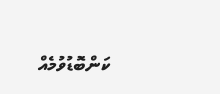ކަންބޮޑުވުމެއް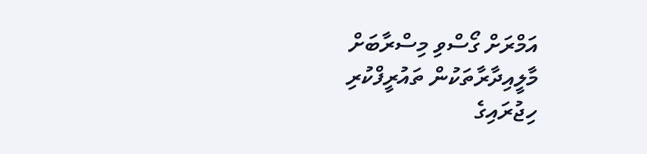އަމްރަށް ގޯސްވި މިސްރާބަށް މާލީއިދާރާތަކުން ތައުރީފްކުރި
ހިޖުރައިގެ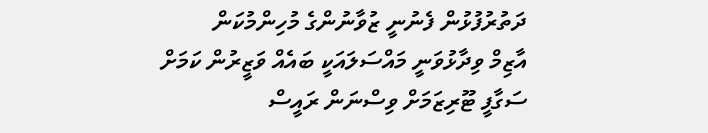ދަތުރުފުޅުން ފެނުނީ ޒުވާނުންގެ މުހިންމުކަން
އާޒިމް ވިދާޅުވަނީ މައްސަލައަކީ ބައެއް ވަޒީރުން ކަމަށް
ސަގާފީ ޓޫރިޒަމަށް ވިސްނަން ރައީސް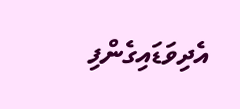އެދިވަޑައިގެންފި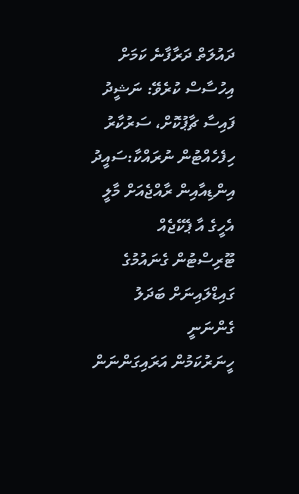ދައުލަތް ދަރާފާނެ ކަމަށް އިހުސާސް ކުރެވޭ: ނަޝީދު
ފައިސާ ޗާޕުކޮށް، ސަރުކާރު ހިފެހެއްޓުން ނުރައްކާ:ސައީދު
އިންޑިއާއިން ރާއްޖެއަށް މާލީ އެހީގެ އާ ޕެކޭޖެއް
ޓޫރިސްޓުން ގެނައުމުގެ ގައިޑްލައިނަށް ބަދަލު ގެންނަނީ
ހީނަރުކަމުން އަރައިގަންނަން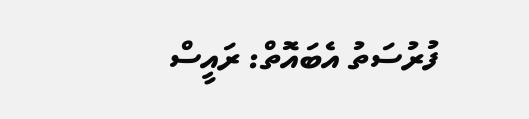ފުރުސަތު އެބައޮތް: ރައީސް